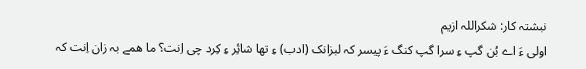نبشتہ کار: شکراللہ ازیم
اولی ءَ اے بُن گپ ءِ سرا گپ کنگ ءَ پیسر کہ لبزانک (ادب) ءِ تھا شائِر ءِ کِرد چی اِنت؟ ما ھمے بہ زان اِنت کہ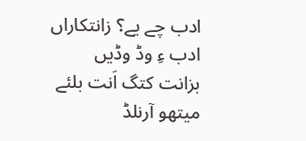ادب چے یے؟ زانتکاراں ادب ءِ وڈ وڈیں بزانت کتگ اَنت بلئے میتھو آرنلڈ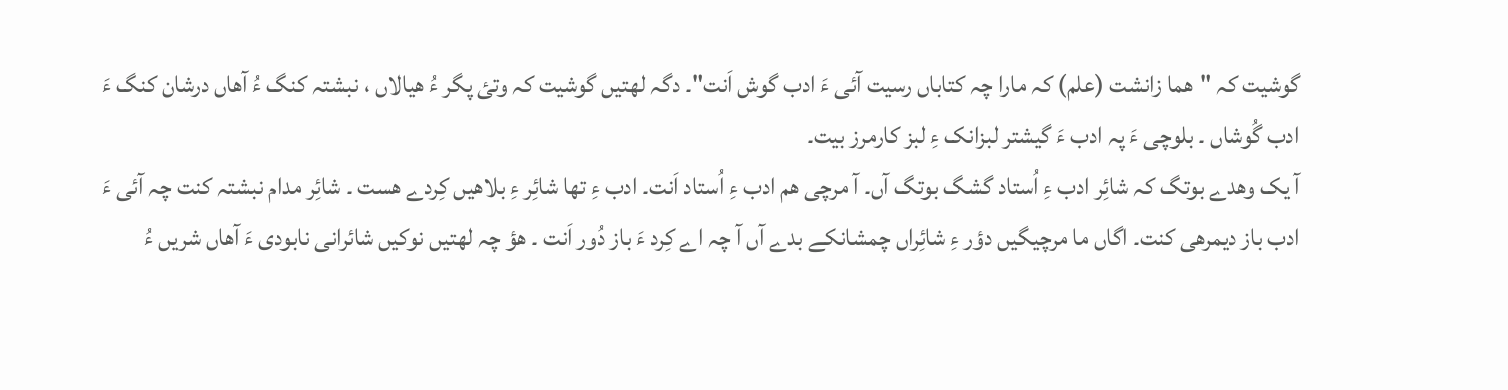گوشیت کہ "ھما زانشت (علم) کہ مارا چہ کتاباں رسیت آئی ءَ ادب گوش اَنت"۔ دگہ لھتیں گوشیت کہ وتئ پگر ءُ ھیالاں ، نبشتہ کنگ ءُ آھاں درشان کنگ ءَ ادب گُوشاں ۔ بلوچی ءَ پہ ادب ءَ گیشتر لبزانک ءِ لبز کارمرز بیت۔
آ یک وھدے بوتگ کہ شائِر ادب ءِ اُستاد گشگ بوتگ آں۔ آ مرچی ھم ادب ءِ اُستاد اَنت۔ ادب ءِ تھا شائِر ءِ بلاھیں کِردے ھست ۔ شائِر مدام نبشتہ کنت چہ آئی ءَ ادب باز دیمرھی کنت۔ اگاں ما مرچیگیں دؤر ءِ شائِراں چمشانکے بدے آں آ چہ اے کِرد ءَ باز دُور اَنت ۔ ھؤ چہ لھتیں نوکیں شائرانی نابودی ءَ آھاں شریں ءُ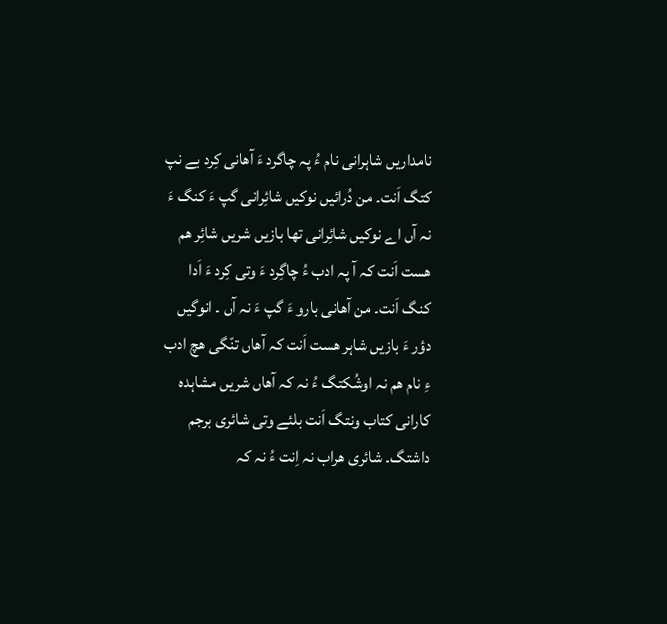نامداریں شاہرانی نام ءُ پہ چاگرد ءَ آھانی کِرد بے نپ کتگ اَنت۔ من دُرائیں نوکیں شائِرانی گپ ءَ کنگ ءَ نہ آں اے نوکیں شائِرانی تھا بازیں شریں شائِر ھم ھست اَنت کہ آ پہ ادب ءُ چاگِرد ءَ وتی کِرد ءَ اَدا کنگ اَنت۔ من آھانی بارو ءَ گپ ءَ نہ آں ۔ انوگیں دؤر ءَ بازیں شاہر ھست اَنت کہ آھاں تنّگی ھچ ادب ءِ نام ھم نہ اوشُکتگ ءُ نہ کہ آھاں شریں مشاہدہ کارانی کتاب ونتگ اَنت بلئے وتی شائری برجم داشتگ۔ شائری ھراب نہ اِنت ءُ نہ کہ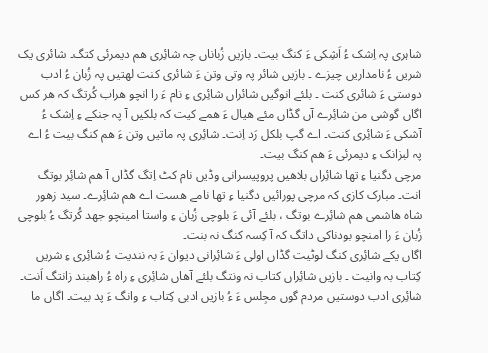شاہری پہ اِشک ءُ اَشِکی ءَ کنگ بیت۔ بازیں زُباناں چہ شائِری ھم دیمرئی کتگ۔ شائری یک شریں ءُ نامداریں چیزے ۔ بازیں شائر پہ وتی وتن ءَ شائری کنت لھتیں پہ زُبان ءُ ادب دوستی ءَ شائری کنت ۔ بلئے انوگیں شائراں شائِری ءِ نام ءَ را انچو ھراب کُرتگ کہ ھر کس اگاں گوشی من شائِرے آں گڈاں مئے ھیال ءَ ھمے کیت کہ بلکیں آ پہ جنکے ءِ اِشک ءُ آشکی ءَ شائِری کنت۔ اے گپ بلکل رَد اِنت۔ شائِری پہ ماتیں وتن ءَ ھم کنگ بیت ءُ اے پہ لبزانک ءِ دیمرئی ءَ ھم کنگ بیت۔
مرچی دگنیا ءِ تھا شائِراں بلاھیں پروپیسرانی وڈیں نام کٹ اِتگ گڈاں آ ھم شائِر بوتگ انت۔ مبارک کازی کہ مرچی پورائیں دگنیا ءِ تھا نامے ھست اے ھم شائِرے۔ سید زھور شاہ ھاشمی ھم شائِرے بوتگ ، بلئے آئی ءَ بلوچی زُبان ءِ واستا امینچو جھد کُرتگ ءُ بلوچی زُبان ءَ را امنچو بودناکی داتگ کہ آ کِسہ کنگ نہ بنت۔
اگاں یکے شائِری کنگ لوٹیت گڈاں اولی ءَ شائِرانی دیوان ءَ بہ نندیت ءُ شائِری ءِ شریں کِتاب بہ وانیت ۔ بازیں شائِراں کتاب نہ ونتگ بلئے آھاں شائِری ءِ راہ ءُ راھبند زانتگ اَنت۔
شائِری ادب دوستیں مردم گوں مجِلس ءَ ءُ بازیں ادبی کِتاب ءِ وانگ ءَ پد بیت۔ اگاں ما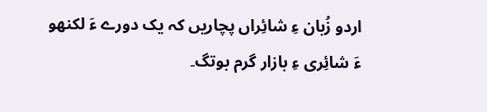اردو زُبان ءِ شائِراں پچاریں کہ یک دورے ءَ لکنھو ءَ شائِری ءِ بازار گرم بوتگ۔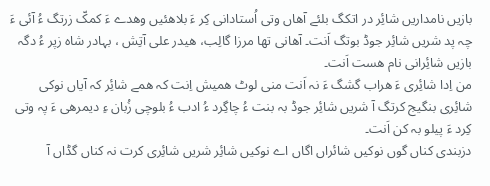بازیں نامداریں شائِر در اتکگ بلئے آھاں وتی اُستادانی کِر ءَ بلاھئیں وھدے ءَ کمکّ زرتگ ءُ آئی ءَ چہ پد شریں شائِر جوڈ بوتگ اَنت۔ آھانی تھا مرزا گالِب، ھیدر علی آتِش ، بہادر شاہ زپر ءُ دگہ بازیں شائِرانی نام ھست اَنت۔
من اِدا شائِری ءَ ھراب گشگ ءَ نہ اَنت منی لوٹ ھمیش اِنت کہ ھمے شائِر کہ آیاں نوکی شائِری بنگیج کرتگ آ شریں شائِر جوڈ بہ بنت ءُ چاگِرد ءُ ادب ءُ بلوچی زُبان ءِ دیمرھی ءَ پہ وتی کِرد ءَ پیلو بہ کن اَنت۔
دزبندی کناں گوں نوکیں شائراں اگاں اے نوکیں شائِر شریں شائِری کرت نہ کناں گڈاں آ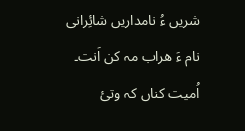شریں ءُ نامداریں شائِرانی نام ءَ ھراب مہ کن اَنت۔ اُمیت کناں کہ وتئ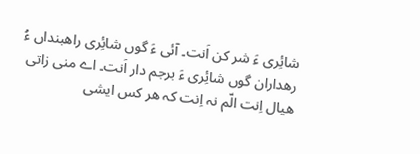شائِری ءَ شر کن اَنت۔ آئی ءَ گوں شائِری راھبنداں ءُ رھداران گوں شائِری ءَ برجم دار اَنت۔ اے منی زاتی ھیال اِنت الّم نہ اِنت کہ ھر کس ایشی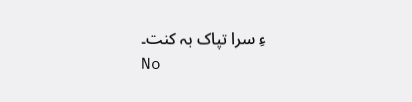ءِ سرا تپاک بہ کنت۔
No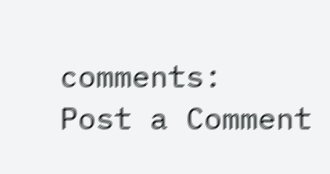comments:
Post a Comment